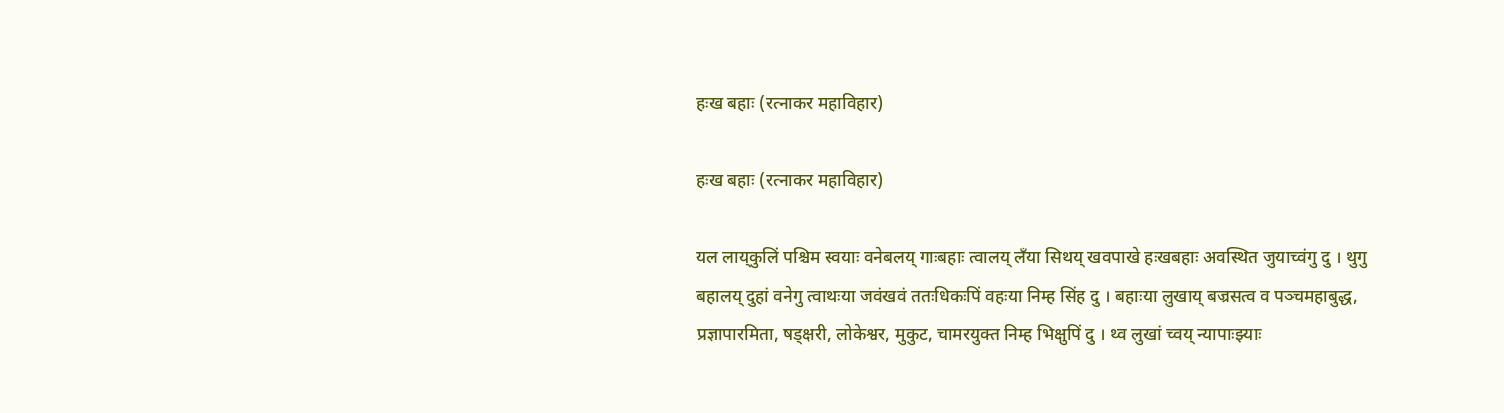हःख बहाः (रत्नाकर महाविहार)

हःख बहाः (रत्नाकर महाविहार)

यल लाय्‌कुलिं पश्चिम स्वयाः वनेबलय्‌ गाःबहाः त्वालय्‌ लँया सिथय्‌ खवपाखे हःखबहाः अवस्थित जुयाच्वंगु दु । थुगु बहालय्‌ दुहां वनेगु त्वाथःया जवंखवं ततःधिकःपिं वहःया निम्ह सिंह दु । बहाःया लुखाय्‌ बज्रसत्व व पञ्चमहाबुद्ध, प्रज्ञापारमिता, षड्क्षरी, लोकेश्वर, मुकुट, चामरयुक्त निम्ह भिक्षुपिं दु । थ्व लुखां च्वय्‌ न्यापाःझ्याः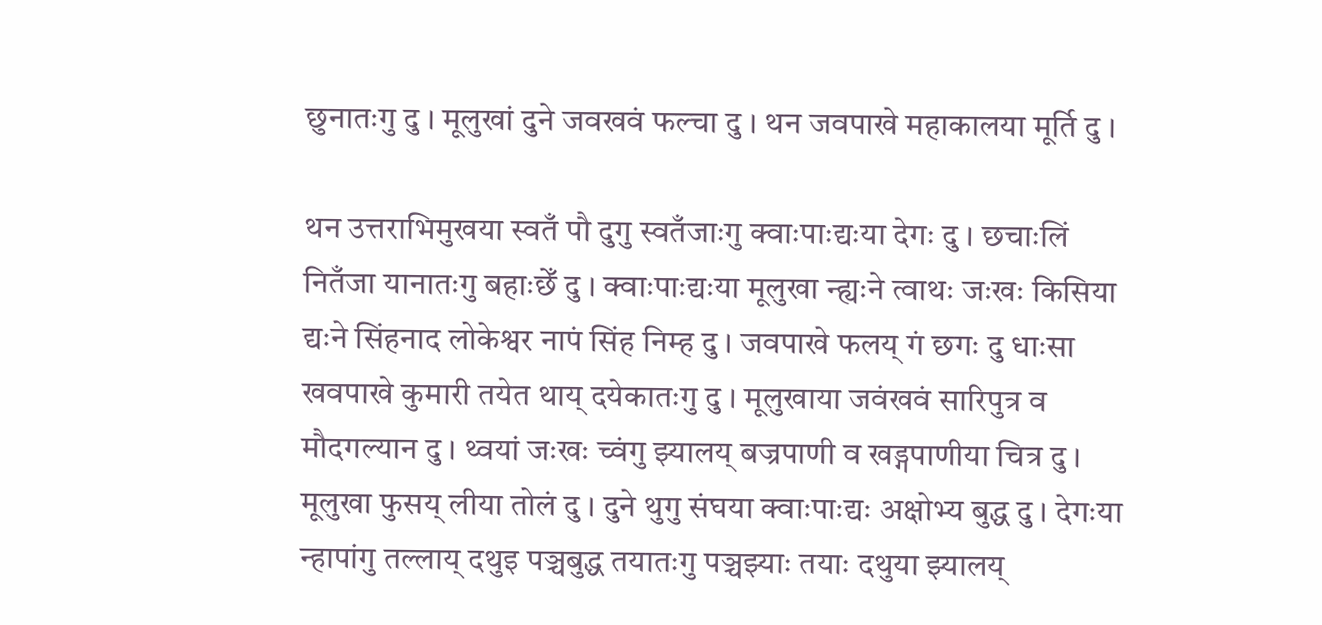छुनातःगु दु । मूलुखां दुने जवखवं फल्चा दु । थन जवपाखे महाकालया मूर्ति दु ।

थन उत्तराभिमुखया स्वतँ पौ दुगु स्वतँजाःगु क्वाःपाःद्यःया देगः दु । छचाःलिं नितँजा यानातःगु बहाःछेँ दु । क्वाःपाःद्यःया मूलुखा न्ह्यःने त्वाथः जःखः किसिया द्यःने सिंहनाद लोकेश्वर नापं सिंह निम्ह दु । जवपाखे फलय्‌ गं छगः दु धाःसा खवपाखे कुमारी तयेत थाय्‌ दयेकातःगु दु । मूलुखाया जवंखवं सारिपुत्र व मौदगल्यान दु । थ्वयां जःखः च्वंगु झ्यालय्‌ बज्रपाणी व खड्गपाणीया चित्र दु । मूलुखा फुसय्‌ लीया तोलं दु । दुने थुगु संघया क्वाःपाःद्यः अक्षोभ्य बुद्ध दु । देगःया न्हापांगु तल्लाय्‌ दथुइ पञ्चबुद्ध तयातःगु पञ्चझ्याः तयाः दथुया झ्यालय्‌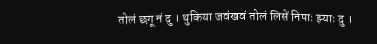तोलं छगू नं दु । थुकिया जवंखवं तोलं लिसें निपाः झ्याः दु ।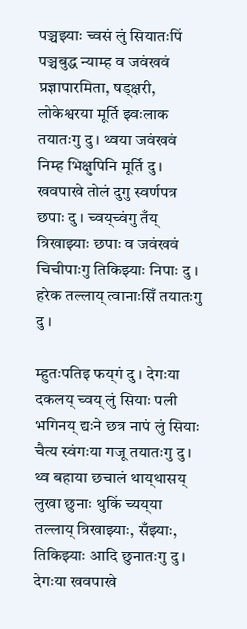पञ्चझ्याः च्वसं लुं सियातःपिं पञ्चबुद्ध न्याम्ह व जवंखवं प्रज्ञापारमिता, षड्क्षरी, लोकेश्वरया मूर्ति झ्वःलाक तयातःगु दु । थ्वया जवंखवं निम्ह भिक्षुपिनि मूर्ति दु । खवपाखे तोलं दुगु स्वर्णपत्र छपाः दु । च्वय्‌च्वंगु तँय्‌ त्रिखाझ्याः छपाः व जवंखवं चिचीपाःगु तिकिझ्याः निपाः दु । हरेक तल्लाय्‌ त्वानाःसिँ तयातःगु दु ।

म्हुतःपतिइ फय्‌गं दु । देगःया दकलय्‌ च्वय्‌ लुं सियाः पली भगिनय्‌ द्यःने छत्र नापं लुं सियाः चैत्य स्वंगःया गजू तयातःगु दु । थ्व बहाया छचालं थाय्‌थासय्‌ लुखा छुनाः थुकिं च्यय्‌या तल्लाय्‌ त्रिखाझ्याः, सँझ्याः, तिकिझ्याः आदि छुनातःगु दु । देगःया खवपाखे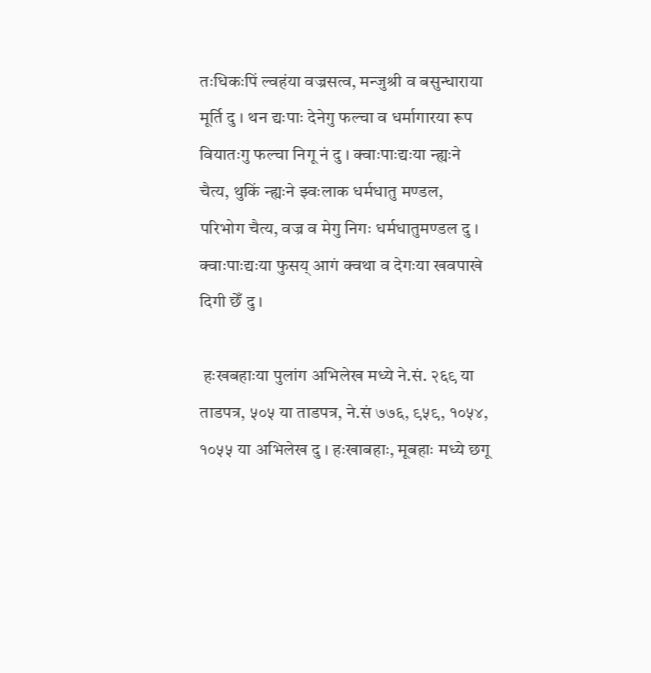तःधिकःपिं ल्वहंया वज्रसत्व, मन्जुश्री व बसुन्धाराया मूर्ति दु । थन द्यःपाः देनेगु फल्चा व धर्मागारया रूप वियातःगु फल्चा निगू नं दु । क्वाःपाःद्यःया न्ह्यःने चैत्य, थुकिं न्ह्यःने झ्वःलाक धर्मधातु मण्डल, परिभोग चैत्य, वज्र व मेगु निगः धर्मधातुमण्डल दु । क्वाःपाःद्यःया फुसय्‌ आगं क्वथा व देगःया खवपाखे दिगी छेँ दु ।

 हःखबहाःया पुलांग अभिलेख मध्ये ने.सं. २६९ या ताडपत्र, ५०५ या ताडपत्र, ने.सं ७७६, ९५९, १०५४, १०५५ या अभिलेख दु । हःखाबहाः, मूबहाः मध्ये छगू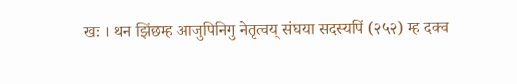खः । थन झिंछम्ह आजुपिनिगु नेतृत्वय्‌ संघया सदस्यपिं (२५२) म्ह दक्व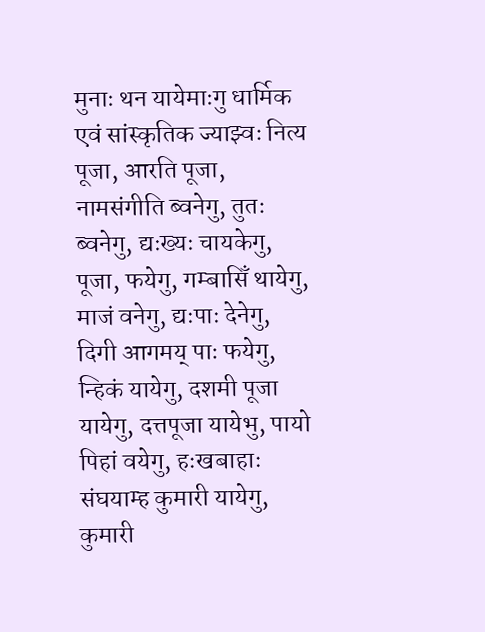मुनाः थन यायेमाःगु धार्मिक एवं सांस्कृतिक ज्याझ्वः नित्य पूजा, आरति पूजा, नामसंगीति ब्वनेगु, तुतः ब्वनेगु, द्यःख्यः चायकेगु, पूजा, फयेगु, गम्बासिँ थायेगु, माजं वनेगु, द्यःपाः देनेगु, दिगी आगमय्‌ पाः फयेगु, न्हिकं यायेगु, दशमी पूजा यायेगु, दत्तपूजा यायेभु, पायो पिहां वयेगु, हःखबाहाः संघयाम्ह कुमारी यायेगु, कुमारी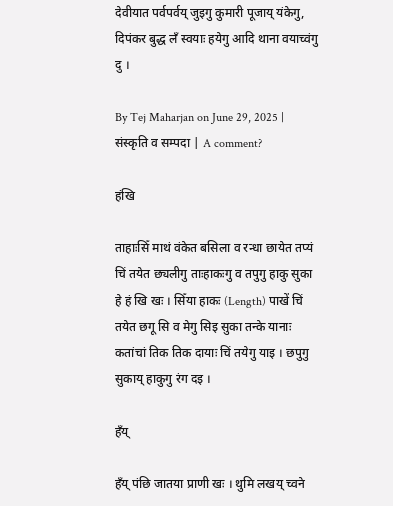देवीयात पर्वपर्वय्‌ जुइगु कुमारी पूजाय्‌ यंकेगु, दिपंकर बुद्ध लँ स्वयाः हयेगु आदि थाना वयाच्वंगु दु ।

By Tej Maharjan on June 29, 2025 | संस्कृति व सम्पदा | A comment?

हंखि

ताहाःसिँ माथं वंकेत बसिला व रन्धा छायेत तप्यं चिं तयेत छ्यलीगु ताःहाकःगु व तपुगु हाकु सुका हे हं खि खः । सिँया हाकः (Length) पाखें चिं तयेत छगू सि व मेगु सिइ सुका तन्के यानाः कतांचां तिक तिक दायाः चिं तयेगु याइ । छपुगु सुकाय् हाकुगु रंग दइ ।

हँय्‌

हँय्‌ पंछि जातया प्राणी खः । थुमि लखय्‌ च्वने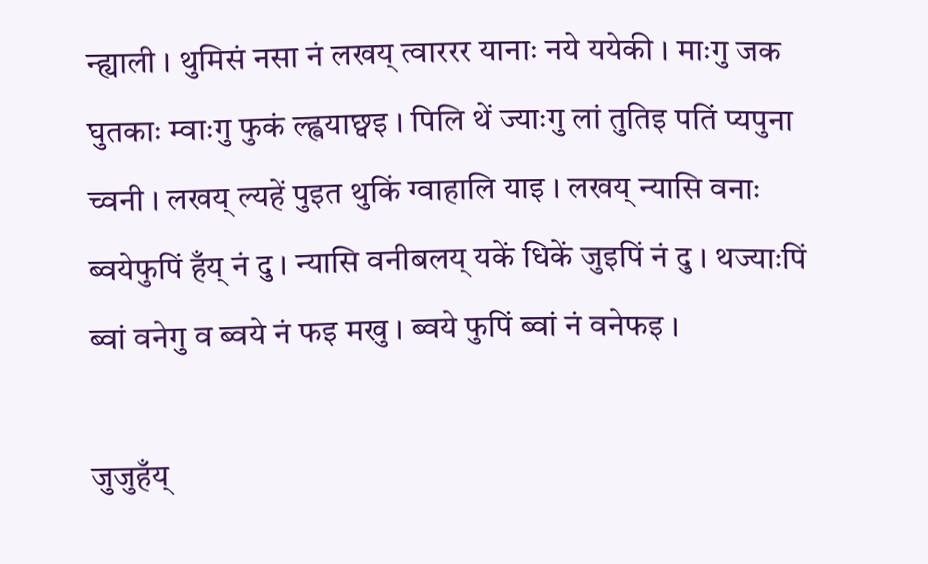न्ह्याली । थुमिसं नसा नं लखय्‌ त्वाररर यानाः नये ययेकी । माःगु जक घुतकाः म्वाःगु फुकं ल्ह्वयाछ्वइ । पिलि थें ज्याःगु लां तुतिइ पतिं प्यपुना च्वनी । लखय्‌ ल्यहें पुइत थुकिं ग्वाहालि याइ । लखय्‌ न्यासि वनाः ब्वयेफुपिं हँय्‌ नं दु । न्यासि वनीबलय्‌ यकें धिकें जुइपिं नं दु । थज्याःपिं ब्वां वनेगु व ब्वये नं फइ मखु । ब्वये फुपिं ब्वां नं वनेफइ ।

जुजुहँय्‌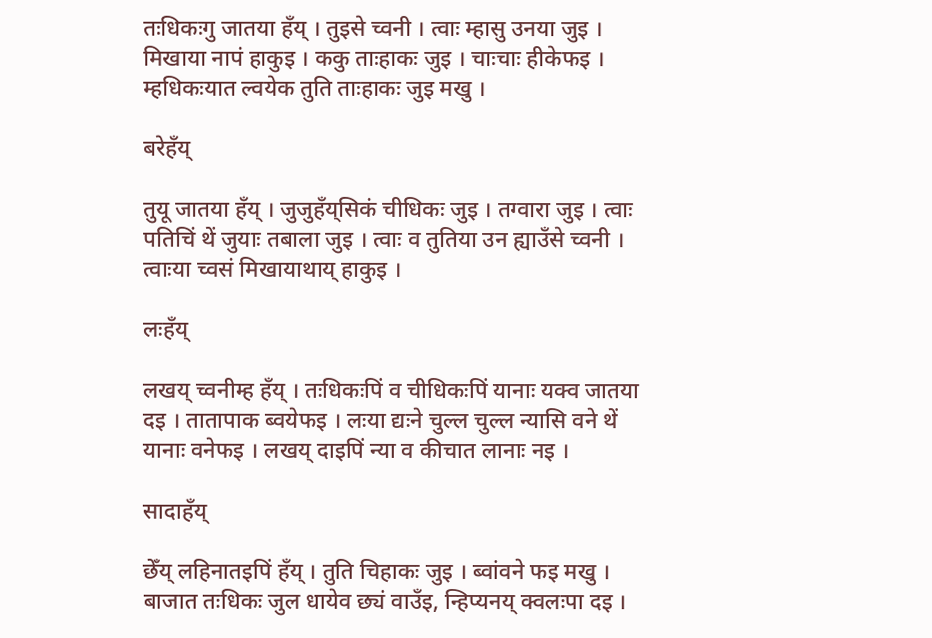तःधिकःगु जातया हँय्‌ । तुइसे च्वनी । त्वाः म्हासु उनया जुइ । मिखाया नापं हाकुइ । ककु ताःहाकः जुइ । चाःचाः हीकेफइ । म्हधिकःयात ल्वयेक तुति ताःहाकः जुइ मखु ।

बरेहँय्‌

तुयू जातया हँय्‌ । जुजुहँय्‌सिकं चीधिकः जुइ । तग्वारा जुइ । त्वाः पतिचिं थें जुयाः तबाला जुइ । त्वाः व तुतिया उन ह्याउँसे च्वनी । त्वाःया च्वसं मिखायाथाय्‌ हाकुइ ।

लःहँय्‌

लखय्‌ च्वनीम्ह हँय्‌ । तःधिकःपिं व चीधिकःपिं यानाः यक्व जातया दइ । तातापाक ब्वयेफइ । लःया द्यःने चुल्ल चुल्ल न्यासि वने थें यानाः वनेफइ । लखय्‌ दाइपिं न्या व कीचात लानाः नइ ।

सादाहँय्‌

छेँय्‌ लहिनातइपिं हँय्‌ । तुति चिहाकः जुइ । ब्वांवने फइ मखु । बाजात तःधिकः जुल धायेव छ्यं वाउँइ, न्हिप्यनय्‌ क्वलःपा दइ ।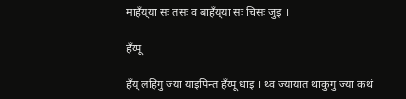माहँय्‌या सः तसः व बाहँय्‌या सः चिसः जुइ ।

हँय्पू

हँय् लहिगु ज्या याइपिन्त हँय्पू धाइ । थ्व ज्यायात थाकुगु ज्या कथं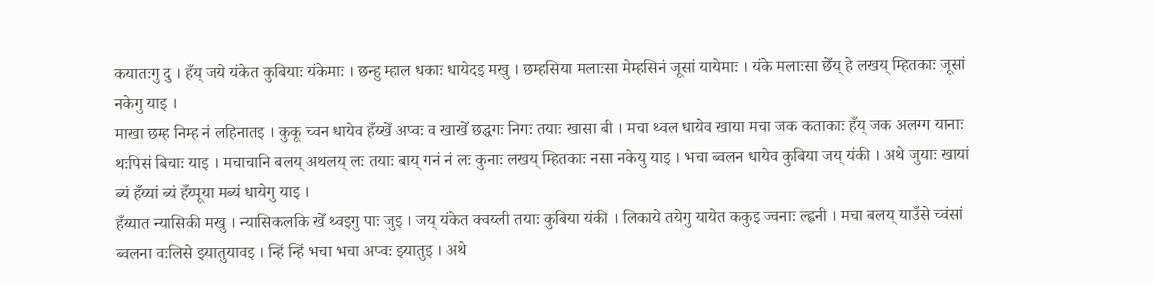कयातःगु दु । हँय् जये यंकेत कुबियाः यंकेमाः । छन्हु म्हाल धकाः धायेदइ मखु । छम्हसिया मलाःसा मेम्हसिनं जूसां यायेमाः । यंके मलाःसा छेँय् हे लखय् म्हितकाः जूसां नकेगु याइ ।
माखा छम्ह निम्ह नं लहिनातइ । कुकू च्वन धायेव हँय्खेँ अप्वः व खाखेँ छद्धगः निगः तयाः खासा बी । मचा थ्वल धायेव खाया मचा जक कताकाः हँय् जक अलग्ग यानाः थःपिसं बिचाः याइ । मचाचानि बलय् अथलय् लः तयाः बाय् गनं नं लः कुनाः लखय् म्हितकाः नसा नकेयु याइ । भचा ब्वलन धायेव कुबिया जय् यंकी । अथे जुयाः खायां ब्यं हँय्यां ब्यं हँय्पूया मब्यं धायेगु याइ ।
हँय्यात न्यासिकी मखु । न्यासिकलकि खेँ थ्वइगु पाः जुइ । जय् यंकेत क्वय्ली तयाः कुबिया यंकी । लिकाये तयेगु यायेत ककुइ ज्वनाः ल्ह्वनी । मचा बलय् याउँसे च्वंसां ब्वलना वःलिसे झ्यातुयावइ । न्हिं न्हिं भचा भचा अप्वः झ्यातुइ । अथे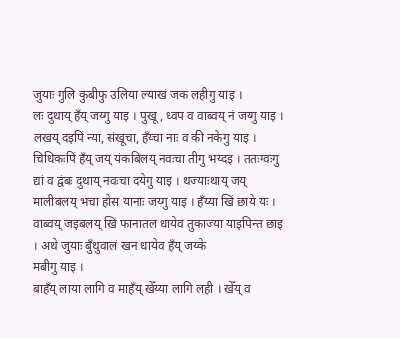जुयाः गुलि कुबीफु उलिया ल्याखं जक लहीगु याइ ।
लः दुथाय् हँय् जय्गु याइ । पुखू, ध्वप व वाब्वय् नं जय्गु याइ । लखय् दइपिं न्या, संखूचा, हँय्चा नाः व की नकेगु याइ । चिधिकःपिं हँय् जय् यंकबिलय् नवःचा तीगु भय्दइ । ततःग्वःगु द्यां व द्वंबः दुथाय् नवःचा दयेगु याइ । थज्याःथाय् जय् मालीबलय् भचा होस यानाः जय्गु याइ । हँय्या खिं छाये यः । वाब्वय् जइबलय् खि फानातल धायेव तुकाज्या याइपिन्त छाइ । अथे जुयाः बुँथुवालं खन धायेव हँय् जय्के
मबीगु याइ ।
बाहँय् लाया लागि व माहँय् खेँय्या लागि लही । खेँय् व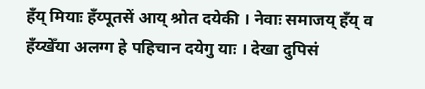हँय् मियाः हँय्पूतसें आय् श्रोत दयेकी । नेवाः समाजय् हँय् व हँय्खेँया अलग्ग हे पहिचान दयेगु याः । देखा दुपिसं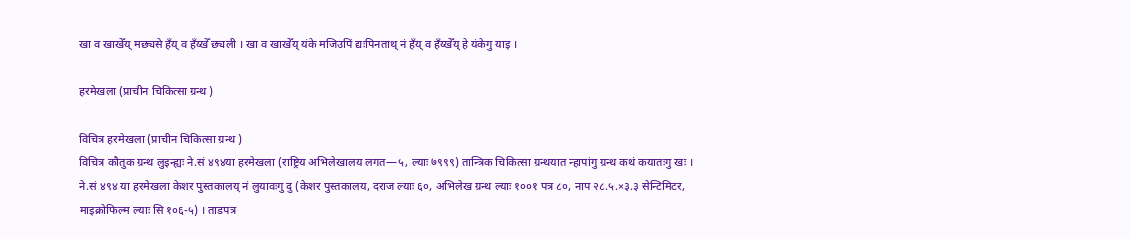खा व खाखेँय् मछ्यसे हँय् व हँय्खेँ छ्यली । खा व खाखेँय् यंके मजिउपिं द्यःपिनताथ् नं हँय् व हँय्खेँय् हे यंकेगु याइ ।

हरमेखला (प्राचीन चिकित्सा ग्रन्थ )

विचित्र हरमेखला (प्राचीन चिकित्सा ग्रन्थ )
विचित्र कौतुक ग्रन्थ लुइन्ह्यः ने.सं ४९४या हरमेखला (राष्ट्रिय अभिलेखालय लगत—५, ल्याः ७९९९) तान्त्रिक चिकित्सा ग्रन्थयात न्हापांगु ग्रन्थ कथं कयातःगु खः । ने.सं ४९४ या हरमेखला केशर पुस्तकालय् नं लुयावःगु दु (केशर पुस्तकालय, दराज ल्याः ६०, अभिलेख ग्रन्थ ल्याः १००१ पत्र ८०, नाप २८.५.×३.३ सेन्टिमिटर, माइक्रोफिल्म ल्याः सि १०६-५) । ताडपत्र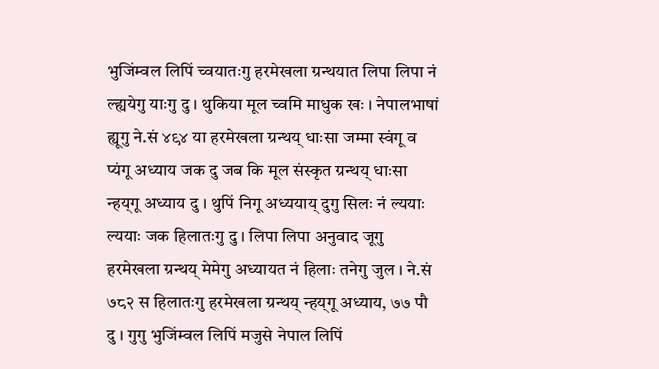भुजिंम्वल लिपिं च्वयातःगु हरमेखला ग्रन्थयात लिपा लिपा नं ल्ह्ययेगु याःगु दु । थुकिया मूल च्वमि माधुक खः । नेपालभाषां ह्यूगु ने.सं ४९४ या हरमेखला ग्रन्थय् धाःसा जम्मा स्वंगू व प्यंगू अध्याय जक दु जब कि मूल संस्कृत ग्रन्थय् धाःसा न्हय्‌गू अध्याय दु । थुपिं निगू अध्ययाय् दुगु सिलः नं ल्ययाः ल्ययाः जक हिलातःगु दु । लिपा लिपा अनुवाद जूगु हरमेखला ग्रन्थय् मेमेगु अध्यायत नं हिलाः तनेगु जुल । ने.सं ७८२ स हिलातःगु हरमेखला ग्रन्थय् न्हय्‌गू अध्याय, ७७ पौ दु । गुगु भुजिंम्वल लिपिं मजुसे नेपाल लिपिं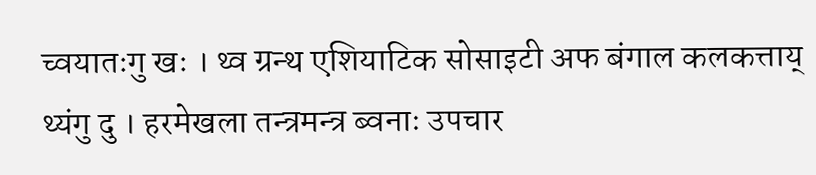च्वयातःगु खः । थ्व ग्रन्थ एशियाटिक सोसाइटी अफ बंगाल कलकत्ताय् थ्यंगु दु । हरमेखला तन्त्रमन्त्र ब्वनाः उपचार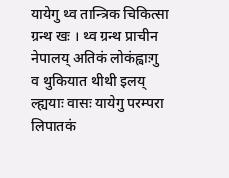यायेगु थ्व तान्त्रिक चिकित्सा ग्रन्थ खः । थ्व ग्रन्थ प्राचीन नेपालय् अतिकं लोकंह्वाःगु व थुकियात थीथी इलय् ल्ह्ययाः वासः यायेगु परम्परा लिपातकं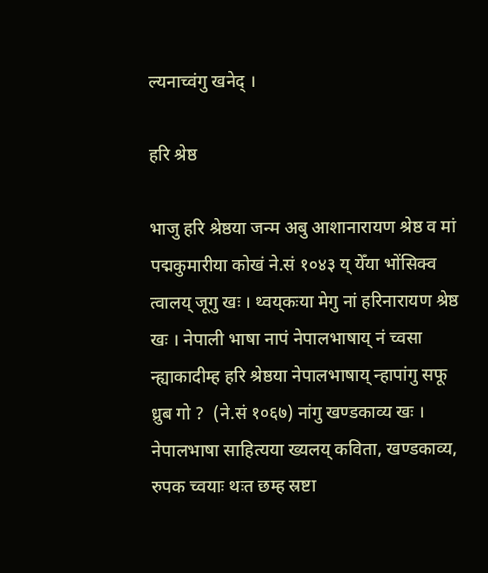ल्यनाच्वंगु खनेद् ।

हरि श्रेष्ठ

भाजु हरि श्रेष्ठया जन्म अबु आशानारायण श्रेष्ठ व मां पद्मकुमारीया कोखं ने.सं १०४३ य् येँया भोंसिक्व त्वालय् जूगु खः । थ्वय्‌कःया मेगु नां हरिनारायण श्रेष्ठ खः । नेपाली भाषा नापं नेपालभाषाय् नं च्वसा न्ह्याकादीम्ह हरि श्रेष्ठया नेपालभाषाय् न्हापांगु सफू ध्रुब गो ?  (ने.सं १०६७) नांगु खण्डकाव्य खः । नेपालभाषा साहित्यया ख्यलय् कविता, खण्डकाव्य, रुपक च्वयाः थःत छम्ह स्रष्टा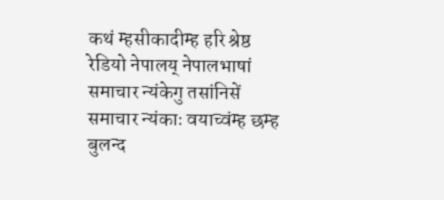कथं म्हसीकादीम्ह हरि श्रेष्ठ रेडियो नेपालय् नेपालभाषां समाचार न्यंकेगु तसांनिसें समाचार न्यंकाः वयाच्वंम्ह छम्ह बुलन्द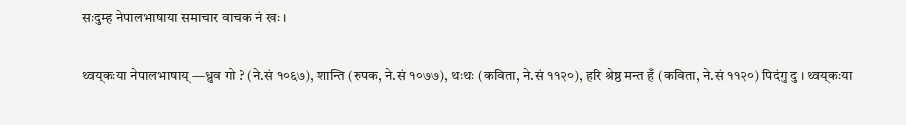सःदुम्ह नेपालभाषाया समाचार वाचक नं खः ।

थ्वय्‌कःया नेपालभाषाय् —ध्रुव गो ? (ने.सं १०६७), शान्ति (रुपक, ने.सं १०७७), थःथः (कविता, ने.सं ११२०), हरि श्रेष्ठ मन्त हँ (कविता, ने.सं ११२०) पिदंगु दु । थ्वय्‌कःया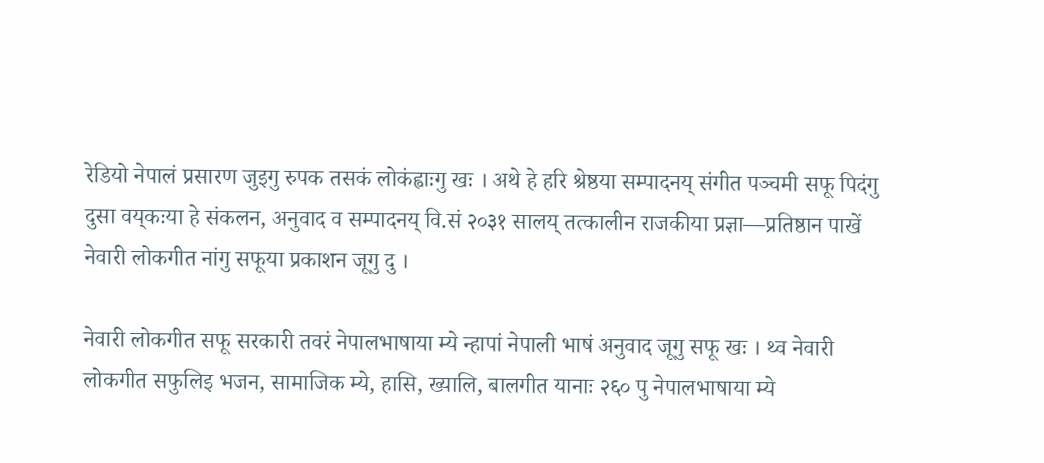रेडियो नेपालं प्रसारण जुइगु रुपक तसकं लोकंह्वाःगु खः । अथे हे हरि श्रेष्ठया सम्पादनय् संगीत पञ्चमी सफू पिदंगु दुसा वय्‌कःया हे संकलन, अनुवाद व सम्पादनय् वि.सं २०३१ सालय् तत्कालीन राजकीया प्रज्ञा—प्रतिष्ठान पाखें नेवारी लोकगीत नांगु सफूया प्रकाशन जूगु दु ।

नेवारी लोकगीत सफू सरकारी तवरं नेपालभाषाया म्ये न्हापां नेपाली भाषं अनुवाद जूगु सफू खः । थ्व नेवारी लोकगीत सफुलिइ भजन, सामाजिक म्ये, हासि, ख्यालि, बालगीत यानाः २६० पु नेपालभाषाया म्ये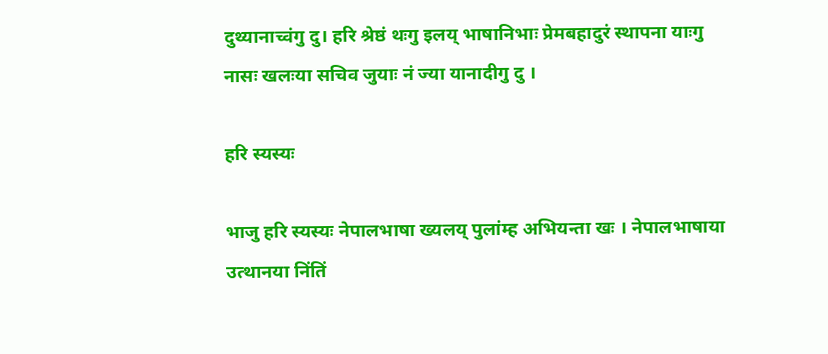दुथ्यानाच्वंगु दु। हरि श्रेष्ठं थःगु इलय् भाषानिभाः प्रेमबहादुरं स्थापना याःगु नासः खलःया सचिव जुयाः नं ज्या यानादीगु दु ।

हरि स्यस्यः

भाजु हरि स्यस्यः नेपालभाषा ख्यलय् पुलांम्ह अभियन्ता खः । नेपालभाषाया उत्थानया निंतिं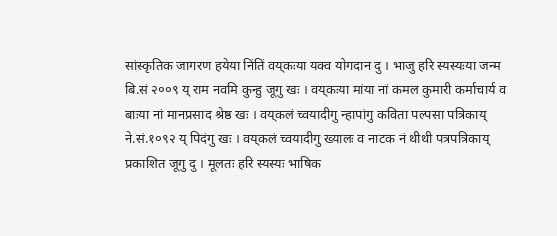सांस्कृतिक जागरण हयेया निंतिं वय्‌कःया यक्व योगदान दु । भाजु हरि स्यस्यःया जन्म बि.सं २००९ य् राम नवमि कुन्हु जूगु खः । वय्‌कःया मांया नां कमल कुमारी कर्माचार्य व बाःया नां मानप्रसाद श्रेष्ठ खः । वय्‌कलं च्वयादीगु न्हापांगु कविता पल्पसा पत्रिकाय् ने.सं.१०९२ य् पिदंगु खः । वय्‌कलं च्वयादीगु ख्यालः व नाटक नं थीथी पत्रपत्रिकाय् प्रकाशित जूगु दु । मूलतः हरि स्यस्यः भाषिक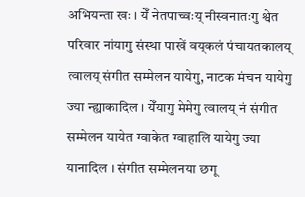अभियन्ता खः । येँ नेतपाच्वःय् नीस्वनातःगु श्वेत परिवार नांयागु संस्था पाखें वय्‌कलं पंचायतकालय् त्वालय् संगीत सम्मेलन यायेगु, नाटक मंचन यायेगु ज्या न्ह्याकादिल । येँयागु मेमेगु त्वालय् नं संगीत सम्मेलन यायेत ग्वाकेत ग्वाहालि यायेगु ज्या यानादिल । संगीत सम्मेलनया छगू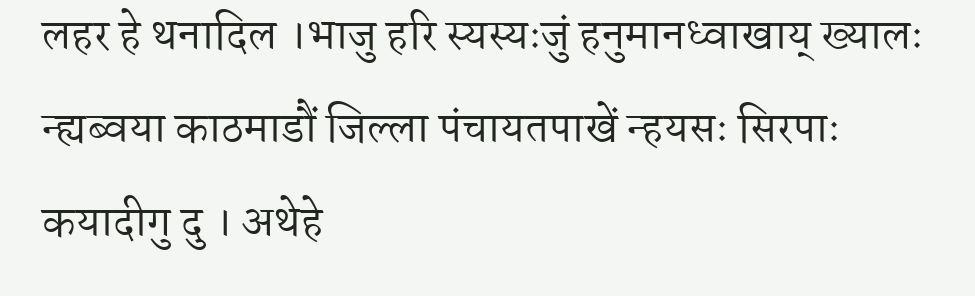लहर हे थनादिल ।भाजु हरि स्यस्यःजुं हनुमानध्वाखाय् ख्यालः न्ह्यब्वया काठमाडौं जिल्ला पंचायतपाखें न्हयसः सिरपाः कयादीगु दु । अथेहे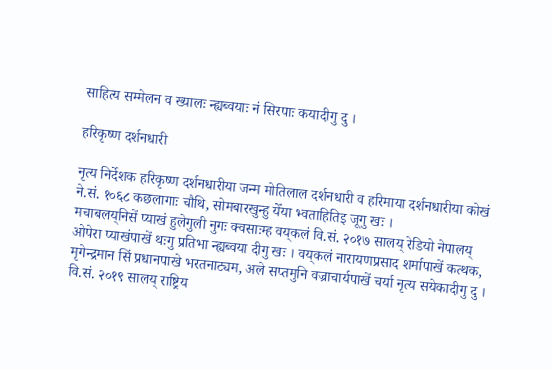साहित्य सम्मेलन व ख्यालः न्ह्यब्वयाः नं सिरपाः कयादीगु दु ।

हरिकृष्ण दर्शनधारी

नृत्य निर्देशक हरिकृष्ण दर्शनधारीया जन्म मोतिलाल दर्शनधारी व हरिमाया दर्शनधारीया कोखं ने.सं. १०६८ कछलागाः चौथि, सोमबारखुन्हु येँया भ्वताहितिइ जूगु खः ।
मचाबलय्‌निसें प्याखं हुलेगुली नुगः क्वसाःम्ह वय्‌कलं वि.सं. २०१७ सालय्‌ रेडियो नेपालय्‌ ओपेरा प्याखंपाखें थःगु प्रतिभा न्ह्यब्वया दीगु खः । वय्‌कलं नारायणप्रसाद शर्मापाखें कत्थक, मृगेन्द्रमान सिं प्रधानपाखे भरतनाट्यम, अले सप्तमुनि वज्राचार्यपाखें चर्या नृत्य सयेकादीगु दु ।
वि.सं. २०१९ सालय्‌ राष्ट्रिय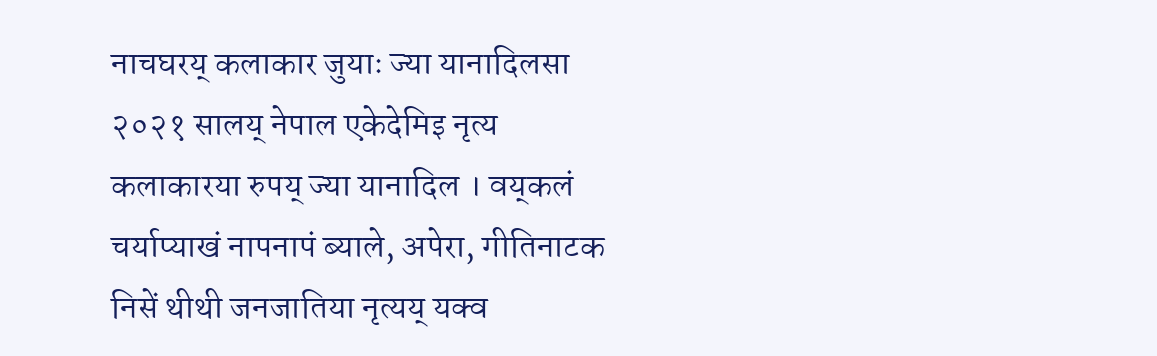नाचघरय्‌ कलाकार जुयाः ज्या यानादिलसा २०२१ सालय्‌ नेपाल एकेदेमिइ नृत्य कलाकारया रुपय्‌ ज्या यानादिल । वय्‌कलं चर्याप्याखं नापनापं ब्याले, अपेरा, गीतिनाटक निसें थीथी जनजातिया नृत्यय्‌ यक्व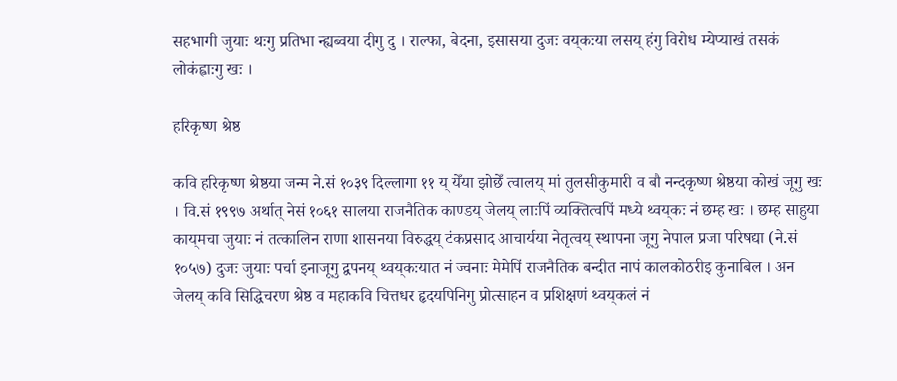सहभागी जुयाः थःगु प्रतिभा न्ह्यब्वया दीगु दु । राल्फा, बेदना, इसासया दुजः वय्‌कःया लसय्‌ हंगु विरोध म्येप्याखं तसकं लोकंह्वाःगु खः ।

हरिकृष्ण श्रेष्ठ

कवि हरिकृष्ण श्रेष्ठया जन्म ने.सं १०३९ दिल्लागा ११ य् येँया झोछेँ त्वालय् मां तुलसीकुमारी व बौ नन्दकृष्ण श्रेष्ठया कोखं जूगु खः । वि.सं १९९७ अर्थात् नेसं १०६१ सालया राजनैतिक काण्डय् जेलय् लाःपिं व्यक्तित्वपिं मध्ये थ्वय्‌कः नं छम्ह खः । छम्ह साहुया काय्‌मचा जुयाः नं तत्कालिन राणा शासनया विरुद्धय् टंकप्रसाद आचार्यया नेतृत्वय् स्थापना जूगु नेपाल प्रजा परिषद्या (ने.सं १०५७) दुजः जुयाः पर्चा इनाजूगु द्वपनय् थ्वय्‌कःयात नं ज्वनाः मेमेपिं राजनैतिक बन्दीत नापं कालकोठरीइ कुनाबिल । अन जेलय् कवि सिद्धिचरण श्रेष्ठ व महाकवि चित्तधर हृदयपिनिगु प्रोत्साहन व प्रशिक्षणं थ्वय्‌कलं नं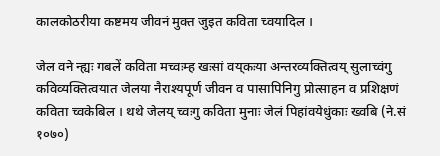कालकोठरीया कष्टमय जीवनं मुक्त जुइत कविता च्वयादिल ।

जेल वने न्ह्यः गबलें कविता मच्वःम्ह खःसां वय्‌कःया अन्तरव्यक्तित्वय् सुलाच्वंगु कविव्यक्तित्वयात जेलया नैराश्यपूर्ण जीवन व पासापिनिगु प्रोत्साहन व प्रशिक्षणं कविता च्वकेबिल । थथे जेलय् च्वःगु कविता मुनाः जेलं पिहांवयेधुंकाः ख्वबि (ने.सं १०७०)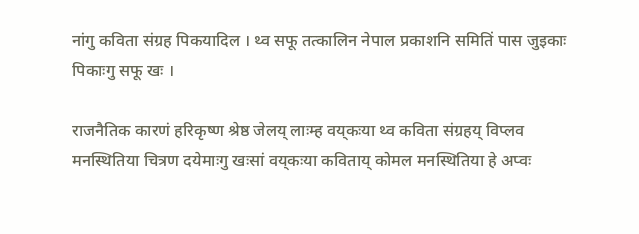नांगु कविता संग्रह पिकयादिल । थ्व सफू तत्कालिन नेपाल प्रकाशनि समितिं पास जुइकाः पिकाःगु सफू खः ।

राजनैतिक कारणं हरिकृष्ण श्रेष्ठ जेलय् लाःम्ह वय्‌कःया थ्व कविता संग्रहय् विप्लव मनस्थितिया चित्रण दयेमाःगु खःसां वय्‌कःया कविताय् कोमल मनस्थितिया हे अप्वः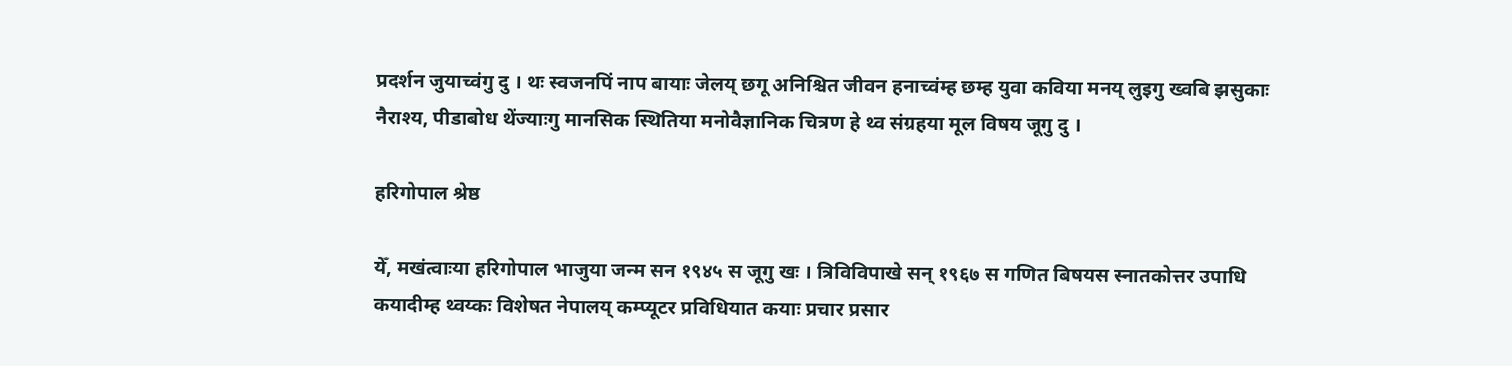प्रदर्शन जुयाच्वंगु दु । थः स्वजनपिं नाप बायाः जेलय् छगू अनिश्चित जीवन हनाच्वंम्ह छम्ह युवा कविया मनय् लुइगु ख्वबि झसुकाः नैराश्य, पीडाबोध थेंज्याःगु मानसिक स्थितिया मनोवैज्ञानिक चित्रण हे थ्व संग्रहया मूल विषय जूगु दु ।

हरिगोपाल श्रेष्ठ

येँ, मखंत्वाःया हरिगोपाल भाजुया जन्म सन १९४५ स जूगु खः । त्रिविविपाखे सन् १९६७ स गणित बिषयस स्नातकोत्तर उपाधि कयादीम्ह थ्वय्कः विशेषत नेपालय् कम्प्यूटर प्रविधियात कयाः प्रचार प्रसार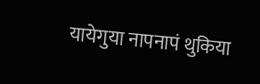यायेगुया नापनापं थुकिया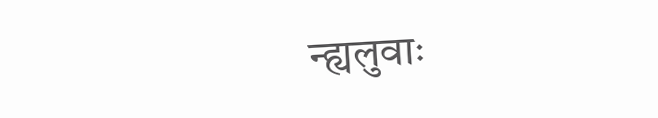न्ह्यलुवाः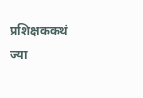प्रशिक्षककथं ज्या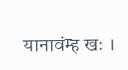यानावंम्ह खः ।